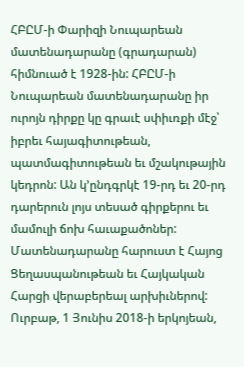ՀԲԸՄ-ի Փարիզի Նուպարեան մատենադարանը (գրադարան) հիմնուած է 1928-ին: ՀԲԸՄ-ի Նուպարեան մատենադարանը իր ուրոյն դիրքը կը գրաւէ սփիւռքի մէջ՝ իբրեւ հայագիտութեան, պատմագիտութեան եւ մշակութային կեդրոն: Ան կ’ընդգրկէ 19-րդ եւ 20-րդ դարերուն լոյս տեսած գիրքերու եւ մամուլի ճոխ հաւաքածոներ: Մատենադարանը հարուստ է Հայոց Ցեղասպանութեան եւ Հայկական Հարցի վերաբերեալ արխիւներով:
Ուրբաթ, 1 Յունիս 2018-ի երկոյեան,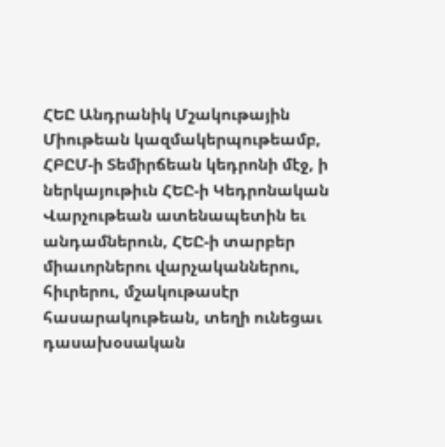ՀԵԸ Անդրանիկ Մշակութային Միութեան կազմակերպութեամբ, ՀԲԸՄ-ի Տեմիրճեան կեդրոնի մէջ, ի ներկայութիւն ՀԵԸ-ի Կեդրոնական Վարչութեան ատենապետին եւ անդամներուն, ՀԵԸ-ի տարբեր միաւորներու վարչականներու, հիւրերու, մշակութասէր հասարակութեան, տեղի ունեցաւ դասախօսական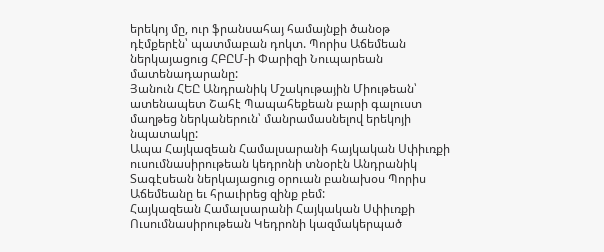երեկոյ մը, ուր ֆրանսահայ համայնքի ծանօթ դէմքերէն՝ պատմաբան դոկտ. Պորիս Աճեմեան ներկայացուց ՀԲԸՄ-ի Փարիզի Նուպարեան մատենադարանը:
Յանուն ՀԵԸ Անդրանիկ Մշակութային Միութեան՝ ատենապետ Շահէ Պապահեքեան բարի գալուստ մաղթեց ներկաներուն՝ մանրամասնելով երեկոյի նպատակը:
Ապա Հայկազեան Համալսարանի հայկական Սփիւռքի ուսումնասիրութեան կեդրոնի տնօրէն Անդրանիկ Տագէսեան ներկայացուց օրուան բանախօս Պորիս Աճեմեանը եւ հրաւիրեց զինք բեմ:
Հայկազեան Համալսարանի Հայկական Սփիւռքի Ուսումնասիրութեան Կեդրոնի կազմակերպած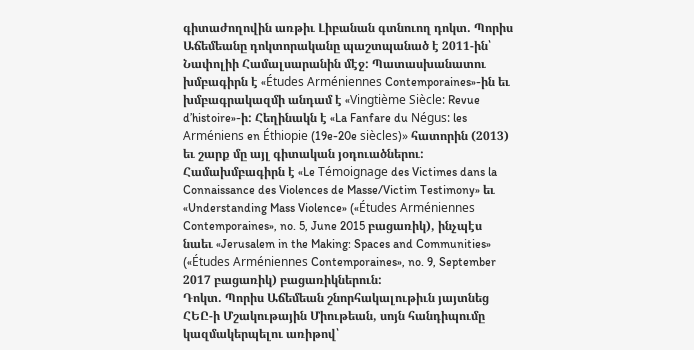գիտաժողովին առթիւ Լիբանան գտնուող դոկտ. Պորիս Աճեմեանը դոկտորականը պաշտպանած է 2011-ին՝ Նափոլիի Համալսարանին մէջ: Պատասխանատու խմբագիրն է «Études Arméniennes Contemporaines»-ին եւ խմբագրակազմի անդամ է «Vingtième Siècle: Revue d’histoire»-ի: Հեղինակն է «La Fanfare du Négus: les Arméniens en Éthiopie (19e-20e siècles)» հատորին (2013) եւ շարք մը այլ գիտական յօդուածներու: Համախմբագիրն է «Le Témoignage des Victimes dans la Connaissance des Violences de Masse/Victim Testimony» եւ «Understanding Mass Violence» («Études Arméniennes Contemporaines», no. 5, June 2015 բացառիկ), ինչպէս նաեւ «Jerusalem in the Making: Spaces and Communities» («Études Arméniennes Contemporaines», no. 9, September 2017 բացառիկ) բացառիկներուն:
Դոկտ. Պորիս Աճեմեան շնորհակալութիւն յայտնեց ՀԵԸ-ի Մշակութային Միութեան, սոյն հանդիպումը կազմակերպելու առիթով՝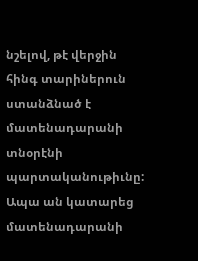նշելով, թէ վերջին հինգ տարիներուն ստանձնած է մատենադարանի տնօրէնի պարտականութիւնը:
Ապա ան կատարեց մատենադարանի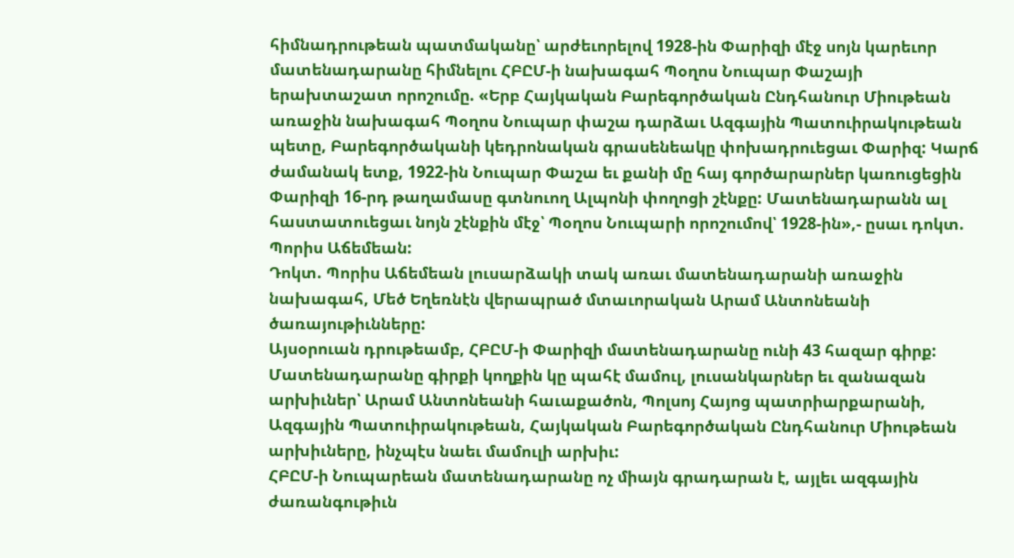հիմնադրութեան պատմականը՝ արժեւորելով 1928-ին Փարիզի մէջ սոյն կարեւոր մատենադարանը հիմնելու ՀԲԸՄ-ի նախագահ Պօղոս Նուպար Փաշայի երախտաշատ որոշումը. «Երբ Հայկական Բարեգործական Ընդհանուր Միութեան առաջին նախագահ Պօղոս Նուպար փաշա դարձաւ Ազգային Պատուիրակութեան պետը, Բարեգործականի կեդրոնական գրասենեակը փոխադրուեցաւ Փարիզ: Կարճ ժամանակ ետք, 1922-ին Նուպար Փաշա եւ քանի մը հայ գործարարներ կառուցեցին Փարիզի 16-րդ թաղամասը գտնուող Ալպոնի փողոցի շէնքը: Մատենադարանն ալ հաստատուեցաւ նոյն շէնքին մէջ՝ Պօղոս Նուպարի որոշումով՝ 1928-ին»,- ըսաւ դոկտ. Պորիս Աճեմեան:
Դոկտ. Պորիս Աճեմեան լուսարձակի տակ առաւ մատենադարանի առաջին նախագահ, Մեծ Եղեռնէն վերապրած մտաւորական Արամ Անտոնեանի ծառայութիւնները:
Այսօրուան դրութեամբ, ՀԲԸՄ-ի Փարիզի մատենադարանը ունի 43 հազար գիրք: Մատենադարանը գիրքի կողքին կը պահէ մամուլ, լուսանկարներ եւ զանազան արխիւներ՝ Արամ Անտոնեանի հաւաքածոն, Պոլսոյ Հայոց պատրիարքարանի, Ազգային Պատուիրակութեան, Հայկական Բարեգործական Ընդհանուր Միութեան արխիւները, ինչպէս նաեւ մամուլի արխիւ:
ՀԲԸՄ-ի Նուպարեան մատենադարանը ոչ միայն գրադարան է, այլեւ ազգային ժառանգութիւն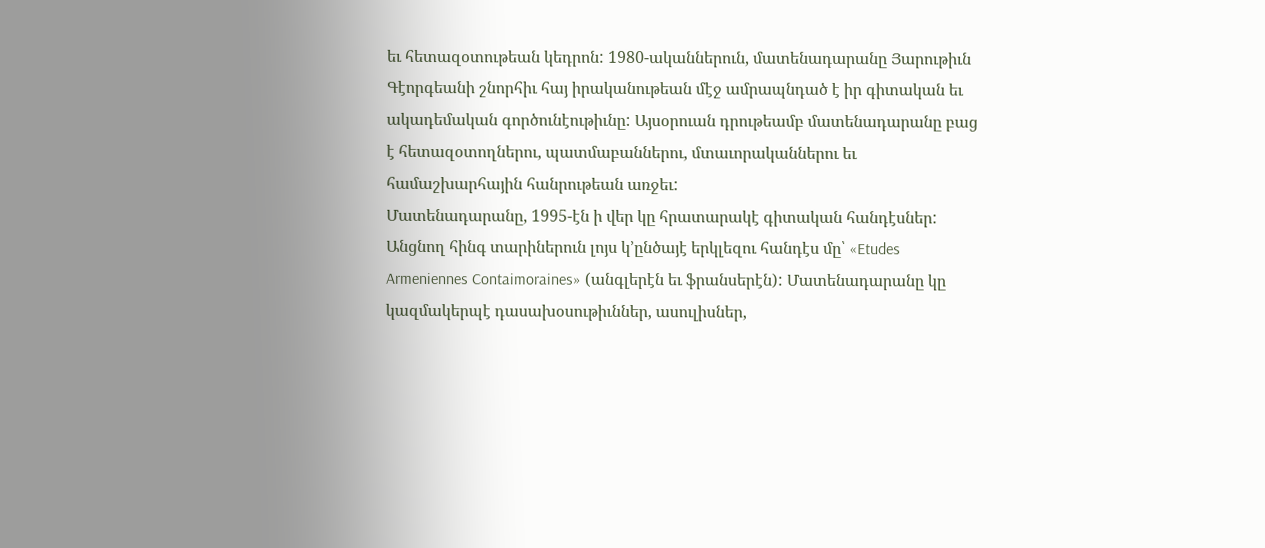եւ հետազօտութեան կեդրոն: 1980-ականներուն, մատենադարանը Յարութիւն Գէորգեանի շնորհիւ հայ իրականութեան մէջ ամրապնդած է իր գիտական եւ ակադեմական գործունէութիւնը: Այսօրուան դրութեամբ մատենադարանը բաց է հետազօտողներու, պատմաբաններու, մտաւորականներու եւ համաշխարհային հանրութեան առջեւ:
Մատենադարանը, 1995-էն ի վեր կը հրատարակէ գիտական հանդէսներ: Անցնող հինգ տարիներուն լոյս կ’ընծայէ երկլեզու հանդէս մը՝ «Etudes Armeniennes Contaimoraines» (անգլերէն եւ ֆրանսերէն): Մատենադարանը կը կազմակերպէ դասախօսութիւններ, ասուլիսներ,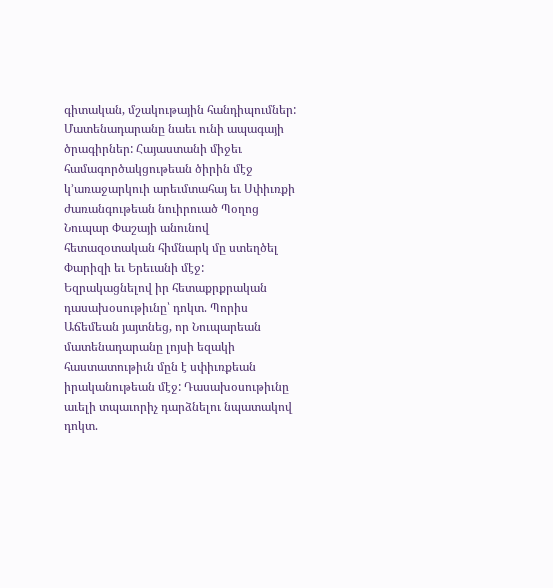գիտական, մշակութային հանդիպումներ: Մատենադարանը նաեւ ունի ապագայի ծրագիրներ: Հայաստանի միջեւ համագործակցութեան ծիրին մէջ կ’առաջարկուի արեւմտահայ եւ Սփիւռքի ժառանգութեան նուիրուած Պօղոց Նուպար Փաշայի անունով հետազօտական հիմնարկ մը ստեղծել Փարիզի եւ Երեւանի մէջ:
Եզրակացնելով իր հետաքրքրական դասախօսութիւնը՝ դոկտ. Պորիս Աճեմեան յայտնեց, որ Նուպարեան մատենադարանը լոյսի եզակի հաստատութիւն մըն է սփիւռքեան իրականութեան մէջ: Դասախօսութիւնը աւելի տպաւորիչ դարձնելու նպատակով դոկտ.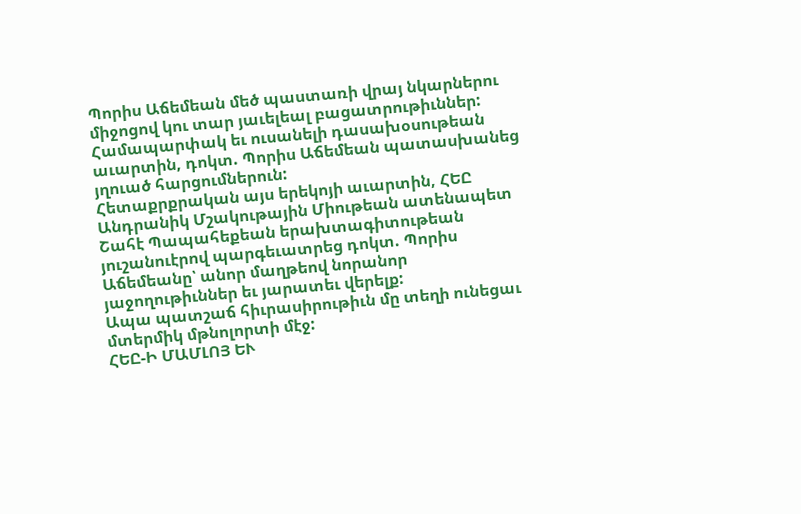Պորիս Աճեմեան մեծ պաստառի վրայ նկարներու միջոցով կու տար յաւելեալ բացատրութիւններ:
Համապարփակ եւ ուսանելի դասախօսութեան աւարտին, դոկտ. Պորիս Աճեմեան պատասխանեց յղուած հարցումներուն:
Հետաքրքրական այս երեկոյի աւարտին, ՀԵԸ Անդրանիկ Մշակութային Միութեան ատենապետ Շահէ Պապահեքեան երախտագիտութեան յուշանուէրով պարգեւատրեց դոկտ. Պորիս Աճեմեանը՝ անոր մաղթեով նորանոր յաջողութիւններ եւ յարատեւ վերելք:
Ապա պատշաճ հիւրասիրութիւն մը տեղի ունեցաւ մտերմիկ մթնոլորտի մէջ:
ՀԵԸ-Ի ՄԱՄԼՈՅ ԵՒ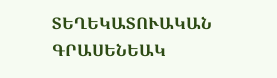ՏԵՂԵԿԱՏՈՒԱԿԱՆ ԳՐԱՍԵՆԵԱԿ